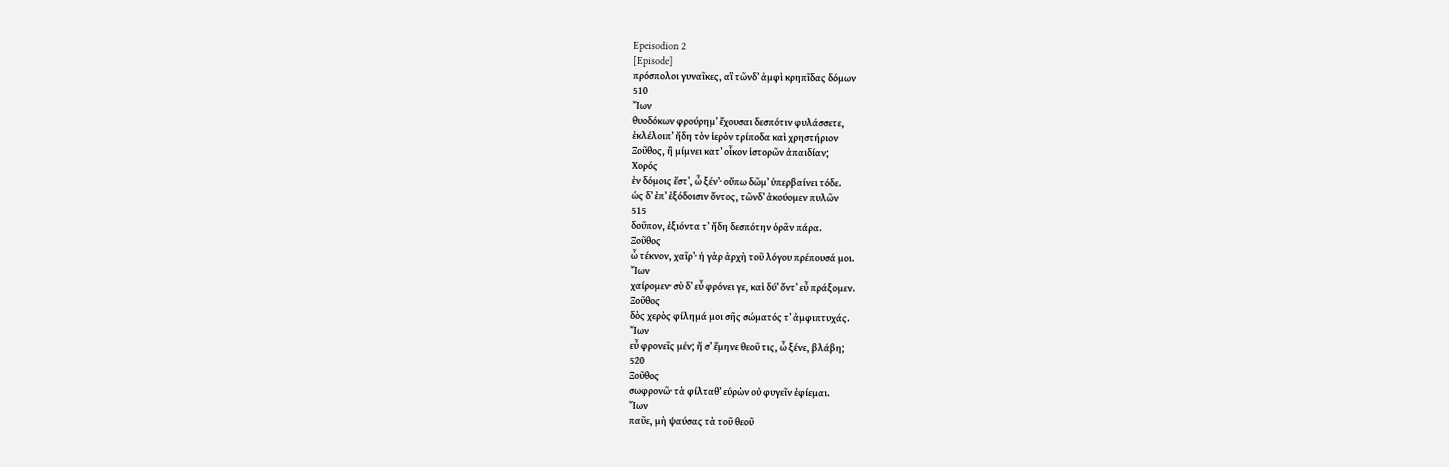Epeisodion 2
[Episode]
πρόσπολοι γυναῖκες, αἳ τῶνδʼ ἀμφὶ κρηπῖδας δόμων
510
Ἴων
θυοδόκων φρούρημʼ ἔχουσαι δεσπότιν φυλάσσετε,
ἐκλέλοιπʼ ἤδη τὸν ἱερὸν τρίποδα καὶ χρηστήριον
Ξοῦθος, ἢ μίμνει κατʼ οἶκον ἱστορῶν ἀπαιδίαν;
Χορός
ἐν δόμοις ἔστʼ, ὦ ξένʼ· οὔπω δῶμʼ ὑπερβαίνει τόδε.
ὡς δʼ ἐπʼ ἐξόδοισιν ὄντος, τῶνδʼ ἀκούομεν πυλῶν
515
δοῦπον, ἐξιόντα τʼ ἤδη δεσπότην ὁρᾶν πάρα.
Ξοῦθος
ὦ τέκνον, χαῖρʼ· ἡ γὰρ ἀρχὴ τοῦ λόγου πρέπουσά μοι.
Ἴων
χαίρομεν· σὺ δʼ εὖ φρόνει γε, καὶ δύʼ ὄντʼ εὖ πράξομεν.
Ξοῦθος
δὸς χερὸς φίλημά μοι σῆς σώματός τʼ ἀμφιπτυχάς.
Ἴων
εὖ φρονεῖς μέν; ἤ σʼ ἔμηνε θεοῦ τις, ὦ ξένε, βλάβη;
520
Ξοῦθος
σωφρονῶ· τὰ φίλταθʼ εὑρὼν οὐ φυγεῖν ἐφίεμαι.
Ἴων
παῦε, μὴ ψαύσας τὰ τοῦ θεοῦ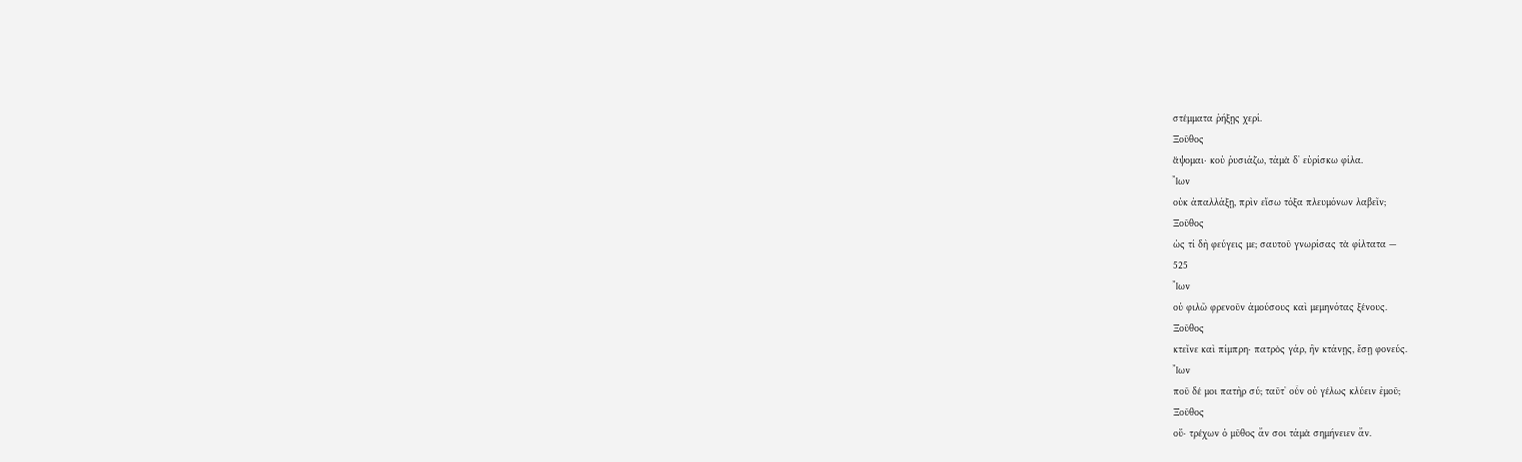στέμματα ῥήξῃς χερί.
Ξοῦθος
ἅψομαι· κοὐ ῥυσιάζω, τἀμὰ δʼ εὑρίσκω φίλα.
Ἴων
οὐκ ἀπαλλάξῃ, πρὶν εἴσω τόξα πλευμόνων λαβεῖν;
Ξοῦθος
ὡς τί δὴ φεύγεις με; σαυτοῦ γνωρίσας τὰ φίλτατα —
525
Ἴων
οὐ φιλῶ φρενοῦν ἀμούσους καὶ μεμηνότας ξένους.
Ξοῦθος
κτεῖνε καὶ πίμπρη· πατρὸς γάρ, ἢν κτάνῃς, ἔσῃ φονεύς.
Ἴων
ποῦ δέ μοι πατὴρ σύ; ταῦτʼ οὖν οὐ γέλως κλύειν ἐμοῦ;
Ξοῦθος
οὔ· τρέχων ὁ μῦθος ἄν σοι τἀμὰ σημήνειεν ἄν.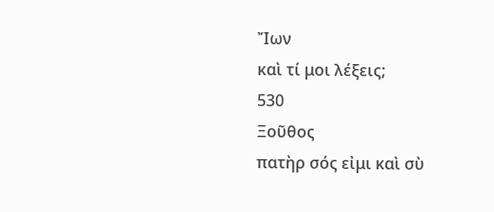Ἴων
καὶ τί μοι λέξεις;
530
Ξοῦθος
πατὴρ σός εἰμι καὶ σὺ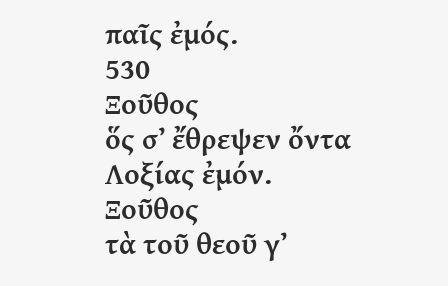παῖς ἐμός.
530
Ξοῦθος
ὅς σʼ ἔθρεψεν ὄντα Λοξίας ἐμόν.
Ξοῦθος
τὰ τοῦ θεοῦ γʼ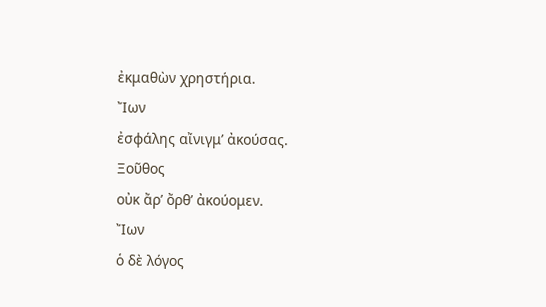ἐκμαθὼν χρηστήρια.
Ἴων
ἐσφάλης αἴνιγμʼ ἀκούσας.
Ξοῦθος
οὐκ ἄρʼ ὄρθʼ ἀκούομεν.
Ἴων
ὁ δὲ λόγος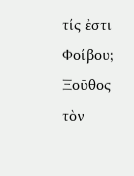τίς ἐστι Φοίβου;
Ξοῦθος
τὸν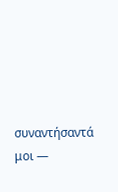συναντήσαντά μοι —